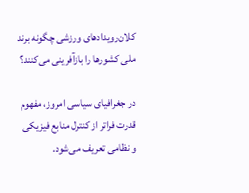کلان‌رویدادهای ورزشی چگونه برند ملی کشورها را بازآفرینی می‌کنند؟

در جغرافیای سیاسی امروز، مفهوم قدرت فراتر از کنترل منابع فیزیکی و نظامی تعریف می‌شود.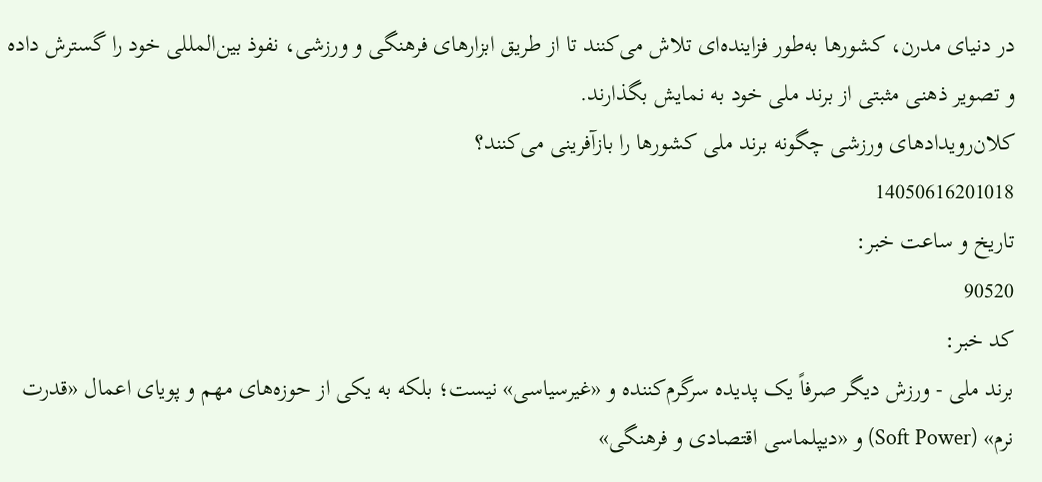در دنیای مدرن، کشورها به‌طور فزاینده‌ای تلاش می‌کنند تا از طریق ابزارهای فرهنگی و ورزشی، نفوذ بین‌المللی خود را گسترش داده و تصویر ذهنی مثبتی از برند ملی خود به نمایش بگذارند.
کلان‌رویدادهای ورزشی چگونه برند ملی کشورها را بازآفرینی می‌کنند؟
14050616201018
تاریخ و ساعت خبر:
90520
کد خبر:
برند ملی - ورزش دیگر صرفاً یک پدیده سرگرم‌کننده و «غیرسیاسی» نیست؛ بلکه به یکی از حوزه‌های مهم و پویای اعمال «قدرت نرم» (Soft Power) و «دیپلماسی اقتصادی و فرهنگی»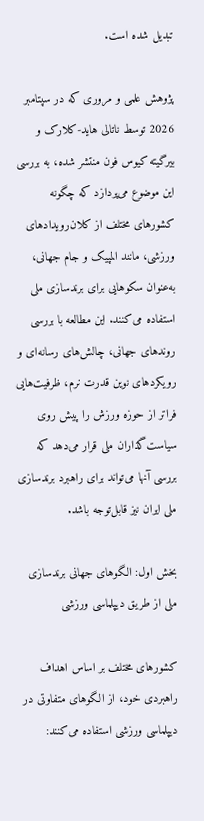تبدیل شده است.

پژوهش علمی و مروری که در سپتامبر 2026 توسط ناتالی هاید-کلارک و بیرگیته کیوس فون منتشر شده، به بررسی این موضوع می‌پردازد که چگونه کشورهای مختلف از کلان‌رویدادهای ورزشی، مانند المپیک و جام جهانی، به‌عنوان سکوهایی برای برندسازی ملی استفاده می‌کنند. این مطالعه با بررسی روندهای جهانی، چالش‌های رسانه‌ای و رویکردهای نوین قدرت نرم، ظرفیت‌هایی فراتر از حوزه ورزش را پیش روی سیاست‌گذاران ملی قرار می‌دهد که بررسی آنها می‌تواند برای راهبرد برندسازی ملی ایران نیز قابل‌توجه باشد.

بخش اول: الگوهای جهانی برندسازی ملی از طریق دیپلماسی ورزشی

کشورهای مختلف بر اساس اهداف راهبردی خود، از الگوهای متفاوتی در دیپلماسی ورزشی استفاده می‌کنند: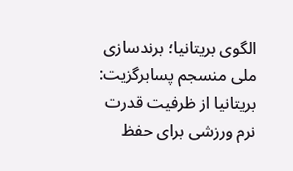الگوی بریتانیا؛ برندسازی ملی منسجم پسابرگزیت: بریتانیا از ظرفیت قدرت نرم ورزشی برای حفظ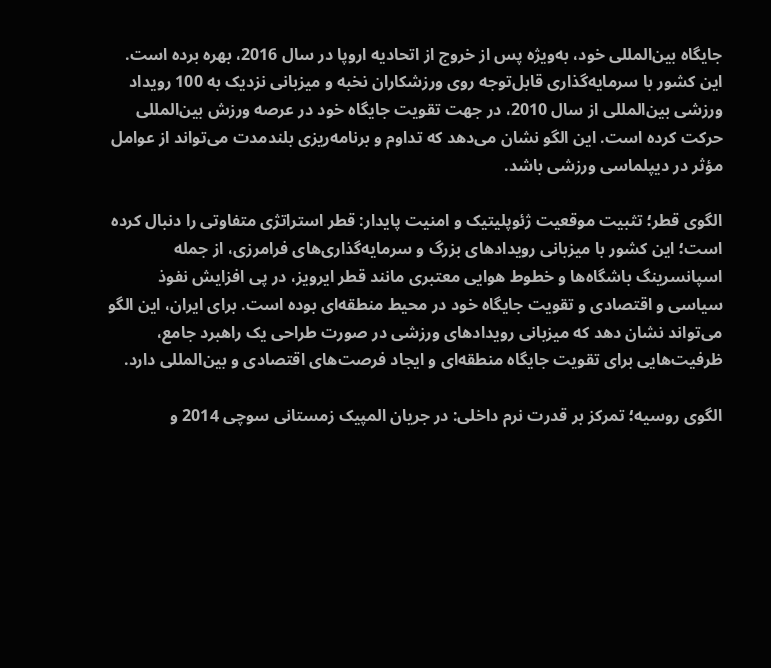جایگاه بین‌المللی خود، به‌ویژه پس از خروج از اتحادیه اروپا در سال 2016، بهره برده است. این کشور با سرمایه‌گذاری قابل‌توجه روی ورزشکاران نخبه و میزبانی نزدیک به 100 رویداد ورزشی بین‌المللی از سال 2010، در جهت تقویت جایگاه خود در عرصه ورزش بین‌المللی حرکت کرده است. این الگو نشان می‌دهد که تداوم و برنامه‌ریزی بلندمدت می‌تواند از عوامل مؤثر در دیپلماسی ورزشی باشد.

الگوی قطر؛ تثبیت موقعیت ژئوپلیتیک و امنیت پایدار: قطر استراتژی متفاوتی را دنبال کرده است؛ این کشور با میزبانی رویدادهای بزرگ و سرمایه‌گذاری‌های فرامرزی، از جمله اسپانسرینگ باشگاه‌ها و خطوط هوایی معتبری مانند قطر ایرویز، در پی افزایش نفوذ سیاسی و اقتصادی و تقویت جایگاه خود در محیط منطقه‌ای بوده است. برای ایران، این الگو می‌تواند نشان دهد که میزبانی رویدادهای ورزشی در صورت طراحی یک راهبرد جامع، ظرفیت‌هایی برای تقویت جایگاه منطقه‌ای و ایجاد فرصت‌های اقتصادی و بین‌المللی دارد.

الگوی روسیه؛ تمرکز بر قدرت نرم داخلی: در جریان المپیک زمستانی سوچی 2014 و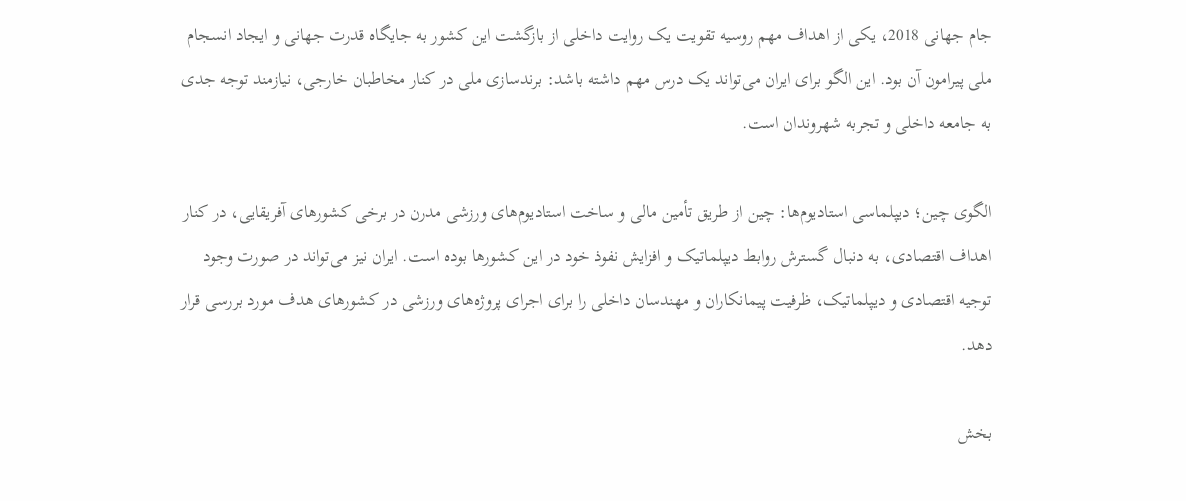جام جهانی 2018، یکی از اهداف مهم روسیه تقویت یک روایت داخلی از بازگشت این کشور به جایگاه قدرت جهانی و ایجاد انسجام ملی پیرامون آن بود. این الگو برای ایران می‌تواند یک درس مهم داشته باشد: برندسازی ملی در کنار مخاطبان خارجی، نیازمند توجه جدی به جامعه داخلی و تجربه شهروندان است.

الگوی چین؛ دیپلماسی استادیوم‌ها: چین از طریق تأمین مالی و ساخت استادیوم‌های ورزشی مدرن در برخی کشورهای آفریقایی، در کنار اهداف اقتصادی، به دنبال گسترش روابط دیپلماتیک و افزایش نفوذ خود در این کشورها بوده است. ایران نیز می‌تواند در صورت وجود توجیه اقتصادی و دیپلماتیک، ظرفیت پیمانکاران و مهندسان داخلی را برای اجرای پروژه‌های ورزشی در کشورهای هدف مورد بررسی قرار دهد.

بخش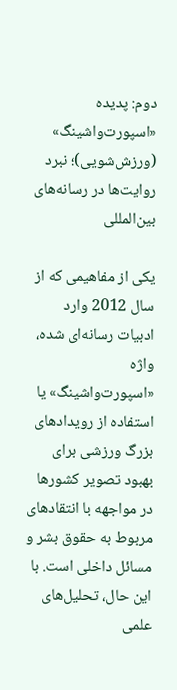دوم: پدیده «اسپورت‌واشینگ» (ورزش‌شویی)؛ نبرد روایت‌ها در رسانه‌های بین‌المللی

یکی از مفاهیمی که از سال 2012 وارد ادبیات رسانه‌ای شده، واژه «اسپورت‌واشینگ» یا استفاده از رویدادهای بزرگ ورزشی برای بهبود تصویر کشورها در مواجهه با انتقادهای مربوط به حقوق بشر و مسائل داخلی است. با این حال، تحلیل‌های علمی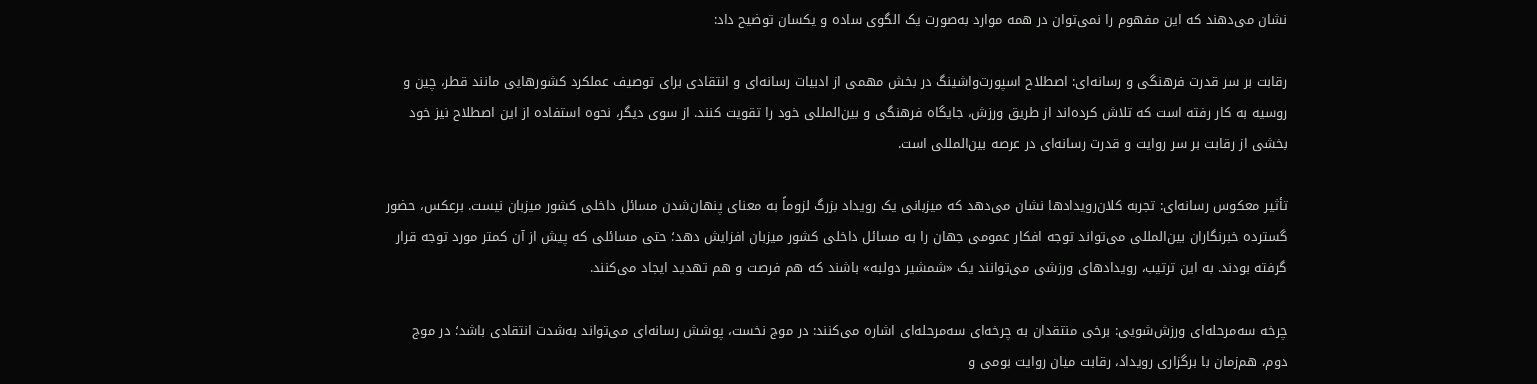نشان می‌دهند که این مفهوم را نمی‌توان در همه موارد به‌صورت یک الگوی ساده و یکسان توضیح داد:

رقابت بر سر قدرت فرهنگی و رسانه‌ای: اصطلاح اسپورت‌واشینگ در بخش مهمی از ادبیات رسانه‌ای و انتقادی برای توصیف عملکرد کشورهایی مانند قطر، چین و روسیه به کار رفته است که تلاش کرده‌اند از طریق ورزش، جایگاه فرهنگی و بین‌المللی خود را تقویت کنند. از سوی دیگر، نحوه استفاده از این اصطلاح نیز خود بخشی از رقابت بر سر روایت و قدرت رسانه‌ای در عرصه بین‌المللی است.

تأثیر معکوس رسانه‌ای: تجربه کلان‌رویدادها نشان می‌دهد که میزبانی یک رویداد بزرگ لزوماً به معنای پنهان‌شدن مسائل داخلی کشور میزبان نیست. برعکس، حضور گسترده خبرنگاران بین‌المللی می‌تواند توجه افکار عمومی جهان را به مسائل داخلی کشور میزبان افزایش دهد؛ حتی مسائلی که پیش از آن کمتر مورد توجه قرار گرفته بودند. به این ترتیب، رویدادهای ورزشی می‌توانند یک «شمشیر دولبه» باشند که هم فرصت و هم تهدید ایجاد می‌کنند.

چرخه سه‌مرحله‌ای ورزش‌شویی: برخی منتقدان به چرخه‌ای سه‌مرحله‌ای اشاره می‌کنند: در موج نخست، پوشش رسانه‌ای می‌تواند به‌شدت انتقادی باشد؛ در موج دوم، هم‌زمان با برگزاری رویداد، رقابت میان روایت بومی و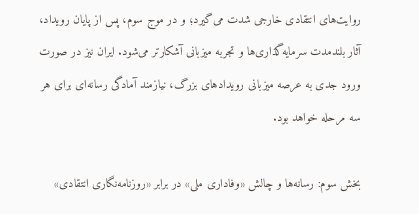روایت‌های انتقادی خارجی شدت می‌گیرد؛ و در موج سوم، پس از پایان رویداد، آثار بلندمدت سرمایه‌گذاری‌ها و تجربه میزبانی آشکارتر می‌شود. ایران نیز در صورت ورود جدی به عرصه میزبانی رویدادهای بزرگ، نیازمند آمادگی رسانه‌ای برای هر سه مرحله خواهد بود.

بخش سوم: رسانه‌ها و چالش «وفاداری ملی» در برابر «روزنامه‌نگاری انتقادی»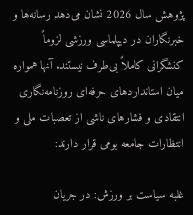پژوهش سال 2026 نشان می‌دهد رسانه‌ها و خبرنگاران در دیپلماسی ورزشی لزوماً کنشگرانی کاملاً بی‌طرف نیستند. آنها همواره میان استانداردهای حرفه‌ای روزنامه‌نگاری انتقادی و فشارهای ناشی از تعصبات ملی و انتظارات جامعه بومی قرار دارند:

غلبه سیاست بر ورزش: در جریان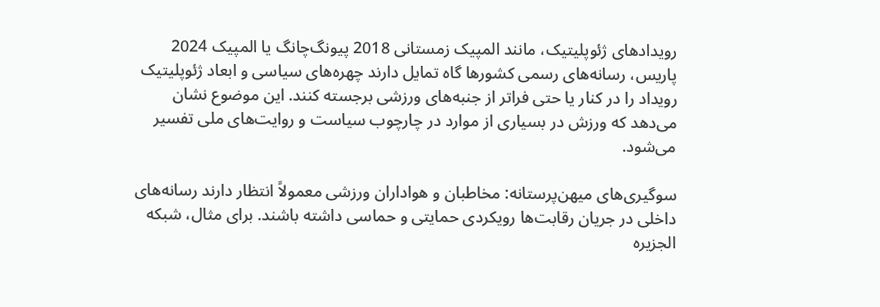رویدادهای ژئوپلیتیک، مانند المپیک زمستانی 2018 پیونگ‌چانگ یا المپیک 2024 پاریس، رسانه‌های رسمی کشورها گاه تمایل دارند چهره‌های سیاسی و ابعاد ژئوپلیتیک رویداد را در کنار یا حتی فراتر از جنبه‌های ورزشی برجسته کنند. این موضوع نشان می‌دهد که ورزش در بسیاری از موارد در چارچوب سیاست و روایت‌های ملی تفسیر می‌شود.

سوگیری‌های میهن‌پرستانه: مخاطبان و هواداران ورزشی معمولاً انتظار دارند رسانه‌های داخلی در جریان رقابت‌ها رویکردی حمایتی و حماسی داشته باشند. برای مثال، شبکه الجزیره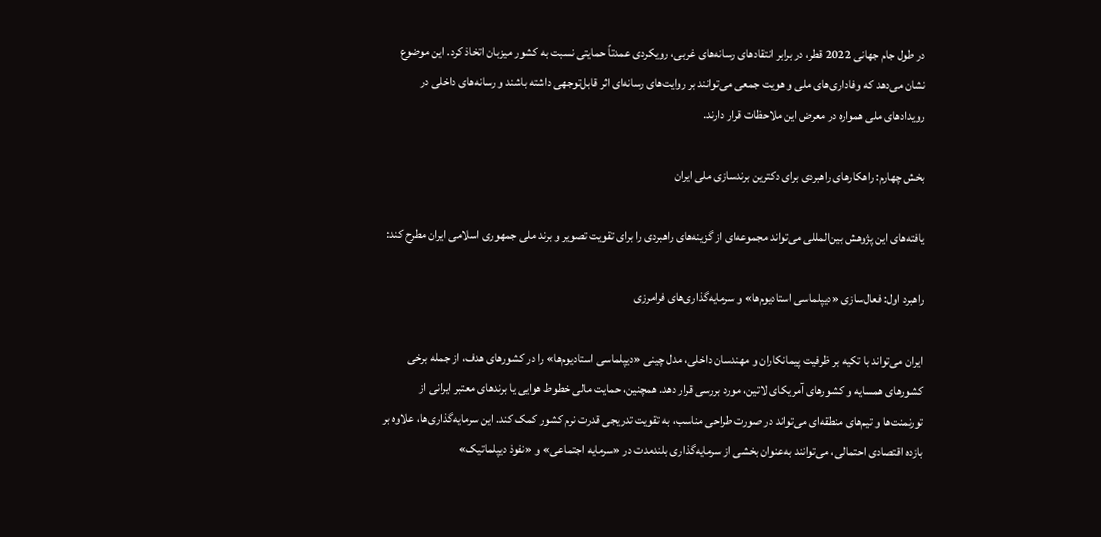در طول جام جهانی 2022 قطر، در برابر انتقادهای رسانه‌های غربی، رویکردی عمدتاً حمایتی نسبت به کشور میزبان اتخاذ کرد. این موضوع نشان می‌دهد که وفاداری‌های ملی و هویت جمعی می‌توانند بر روایت‌های رسانه‌ای اثر قابل‌توجهی داشته باشند و رسانه‌های داخلی در رویدادهای ملی همواره در معرض این ملاحظات قرار دارند.

بخش چهارم: راهکارهای راهبردی برای دکترین برندسازی ملی ایران

یافته‌های این پژوهش بین‌المللی می‌تواند مجموعه‌ای از گزینه‌های راهبردی را برای تقویت تصویر و برند ملی جمهوری اسلامی ایران مطرح کند:

راهبرد اول: فعال‌سازی «دیپلماسی استادیوم‌ها» و سرمایه‌گذاری‌های فرامرزی

ایران می‌تواند با تکیه بر ظرفیت پیمانکاران و مهندسان داخلی، مدل چینی «دیپلماسی استادیوم‌ها» را در کشورهای هدف، از جمله برخی کشورهای همسایه و کشورهای آمریکای لاتین، مورد بررسی قرار دهد. همچنین، حمایت مالی خطوط هوایی یا برندهای معتبر ایرانی از تورنمنت‌ها و تیم‌های منطقه‌ای می‌تواند در صورت طراحی مناسب، به تقویت تدریجی قدرت نرم کشور کمک کند. این سرمایه‌گذاری‌ها، علاوه بر بازده اقتصادی احتمالی، می‌توانند به‌عنوان بخشی از سرمایه‌گذاری بلندمدت در «سرمایه اجتماعی» و «نفوذ دیپلماتیک»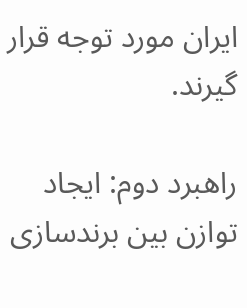ایران مورد توجه قرار گیرند.

راهبرد دوم: ایجاد توازن بین برندسازی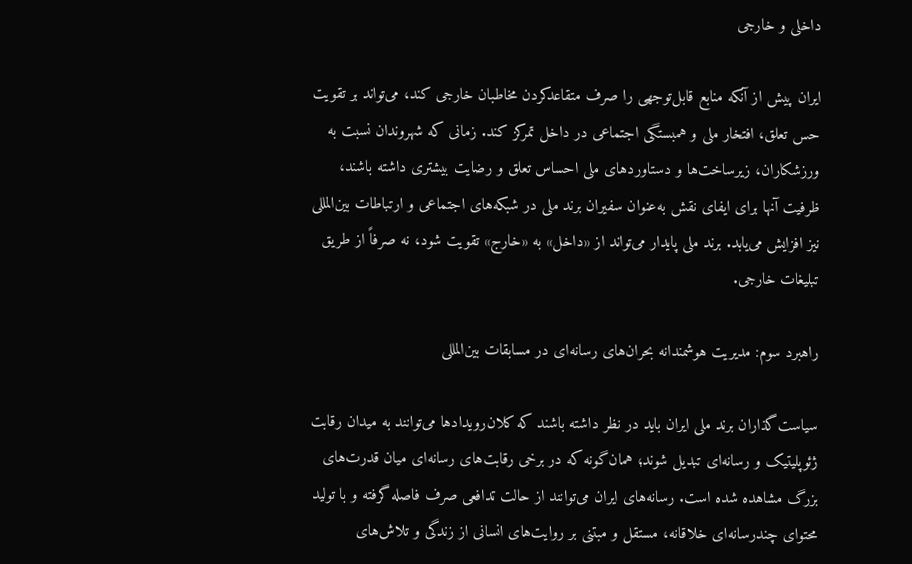داخلی و خارجی

ایران پیش از آنکه منابع قابل‌توجهی را صرف متقاعدکردن مخاطبان خارجی کند، می‌تواند بر تقویت حس تعلق، افتخار ملی و همبستگی اجتماعی در داخل تمرکز کند. زمانی که شهروندان نسبت به ورزشکاران، زیرساخت‌ها و دستاوردهای ملی احساس تعلق و رضایت بیشتری داشته باشند، ظرفیت آنها برای ایفای نقش به‌عنوان سفیران برند ملی در شبکه‌های اجتماعی و ارتباطات بین‌المللی نیز افزایش می‌یابد. برند ملی پایدار می‌تواند از «داخل» به «خارج» تقویت شود، نه صرفاً از طریق تبلیغات خارجی.

راهبرد سوم: مدیریت هوشمندانه بحران‌های رسانه‌ای در مسابقات بین‌المللی

سیاست‌گذاران برند ملی ایران باید در نظر داشته باشند که کلان‌رویدادها می‌توانند به میدان رقابت ژئوپلیتیک و رسانه‌ای تبدیل شوند؛ همان‌گونه که در برخی رقابت‌های رسانه‌ای میان قدرت‌های بزرگ مشاهده شده است. رسانه‌های ایران می‌توانند از حالت تدافعی صرف فاصله گرفته و با تولید محتوای چندرسانه‌ای خلاقانه، مستقل و مبتنی بر روایت‌های انسانی از زندگی و تلاش‌های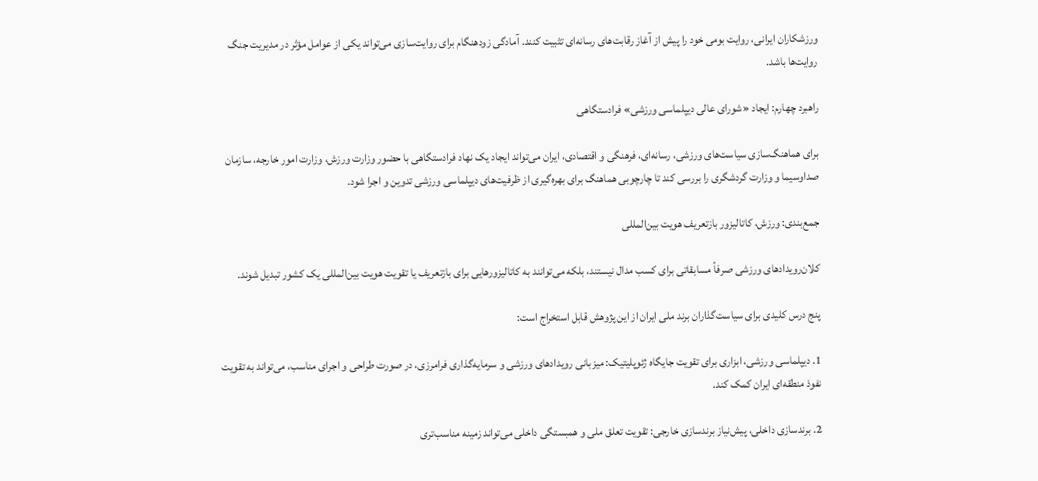ورزشکاران ایرانی، روایت بومی خود را پیش از آغاز رقابت‌های رسانه‌ای تثبیت کنند. آمادگی زودهنگام برای روایت‌سازی می‌تواند یکی از عوامل مؤثر در مدیریت جنگ روایت‌ها باشد.

راهبرد چهارم: ایجاد «شورای عالی دیپلماسی ورزشی» فرادستگاهی

برای هماهنگ‌سازی سیاست‌های ورزشی، رسانه‌ای، فرهنگی و اقتصادی، ایران می‌تواند ایجاد یک نهاد فرادستگاهی با حضور وزارت ورزش، وزارت امور خارجه، سازمان صداوسیما و وزارت گردشگری را بررسی کند تا چارچوبی هماهنگ برای بهره‌گیری از ظرفیت‌های دیپلماسی ورزشی تدوین و اجرا شود.

جمع‌بندی: ورزش، کاتالیزور بازتعریف هویت بین‌المللی

کلان‌رویدادهای ورزشی صرفاً مسابقاتی برای کسب مدال نیستند، بلکه می‌توانند به کاتالیزورهایی برای بازتعریف یا تقویت هویت بین‌المللی یک کشور تبدیل شوند.

پنج درس کلیدی برای سیاست‌گذاران برند ملی ایران از این پژوهش قابل استخراج است:

1. دیپلماسی ورزشی، ابزاری برای تقویت جایگاه ژئوپلیتیک: میزبانی رویدادهای ورزشی و سرمایه‌گذاری فرامرزی، در صورت طراحی و اجرای مناسب، می‌تواند به تقویت نفوذ منطقه‌ای ایران کمک کند.

2. برندسازی داخلی، پیش‌نیاز برندسازی خارجی: تقویت تعلق ملی و همبستگی داخلی می‌تواند زمینه مناسب‌تری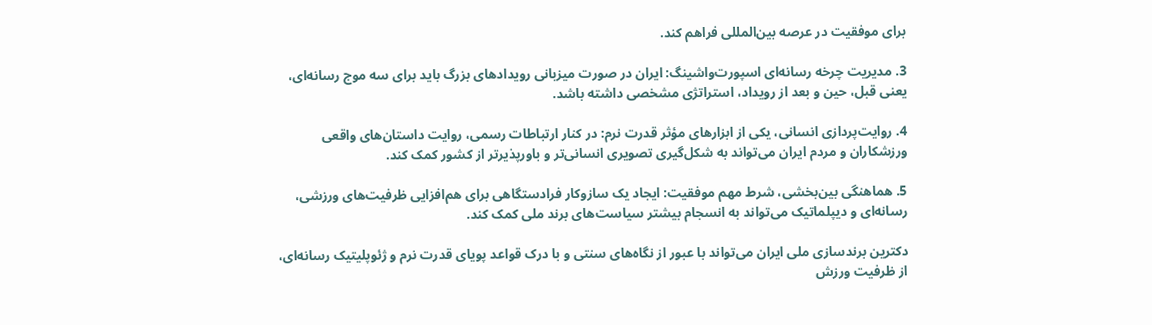برای موفقیت در عرصه بین‌المللی فراهم کند.

3. مدیریت چرخه رسانه‌ای اسپورت‌واشینگ: ایران در صورت میزبانی رویدادهای بزرگ باید برای سه موج رسانه‌ای، یعنی قبل، حین و بعد از رویداد، استراتژی مشخصی داشته باشد.

4. روایت‌پردازی انسانی، یکی از ابزارهای مؤثر قدرت نرم: در کنار ارتباطات رسمی، روایت داستان‌های واقعی ورزشکاران و مردم ایران می‌تواند به شکل‌گیری تصویری انسانی‌تر و باورپذیرتر از کشور کمک کند.

5. هماهنگی بین‌بخشی، شرط مهم موفقیت: ایجاد یک سازوکار فرادستگاهی برای هم‌افزایی ظرفیت‌های ورزشی، رسانه‌ای و دیپلماتیک می‌تواند به انسجام بیشتر سیاست‌های برند ملی کمک کند.

دکترین برندسازی ملی ایران می‌تواند با عبور از نگاه‌های سنتی و با درک قواعد پویای قدرت نرم و ژئوپلیتیک رسانه‌ای، از ظرفیت ورزش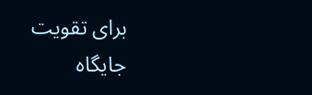برای تقویت جایگاه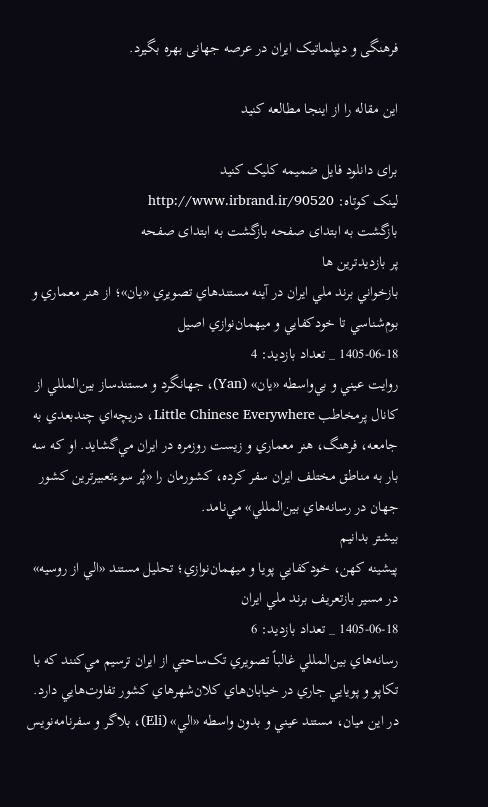فرهنگی و دیپلماتیک ایران در عرصه جهانی بهره بگیرد.

این مقاله را از اینجا مطالعه کنید

برای دانلود فایل ضمیمه کلیک کنید
لینک کوتاه: http://www.irbrand.ir/90520
بازگشت به ابتدای صفحه بازگشت به ابتدای صفحه
پر بازدیدترین ها
بازخواني برند ملي ايران در آينه مستندهاي تصويري «يان»؛ از هنر معماري و بوم‌شناسي تا خودکفايي و ميهمان‌نوازي اصيل
1405-06-18 _ تعداد بازدید: 4
روايت عيني و بي‌واسطه «يان» (Yan)، جهانگرد و مستندساز بين‌المللي از کانال پرمخاطب Little Chinese Everywhere، دريچه‌اي چندبعدي به جامعه، فرهنگ، هنر معماري و زيست روزمره در ايران مي‌گشايد. او که سه بار به مناطق مختلف ايران سفر کرده، کشورمان را «پُر سوءتعبيرترين کشور جهان در رسانه‌هاي بين‌المللي» مي‌نامد.
بیشتر بدانیم
پيشينه کهن، خودکفايي پويا و ميهمان‌نوازي؛ تحليل مستند «الي از روسيه» در مسير بازتعريف برند ملي ايران
1405-06-18 _ تعداد بازدید: 6
رسانه‌هاي بين‌المللي غالباً تصويري تک‌ساحتي از ايران ترسيم مي‌کنند که با تکاپو و پويايي جاري در خيابان‌هاي کلان‌شهرهاي کشور تفاوت‌هايي دارد. در اين ميان، مستند عيني و بدون واسطه «الي» (Eli)، بلاگر و سفرنامه‌نويس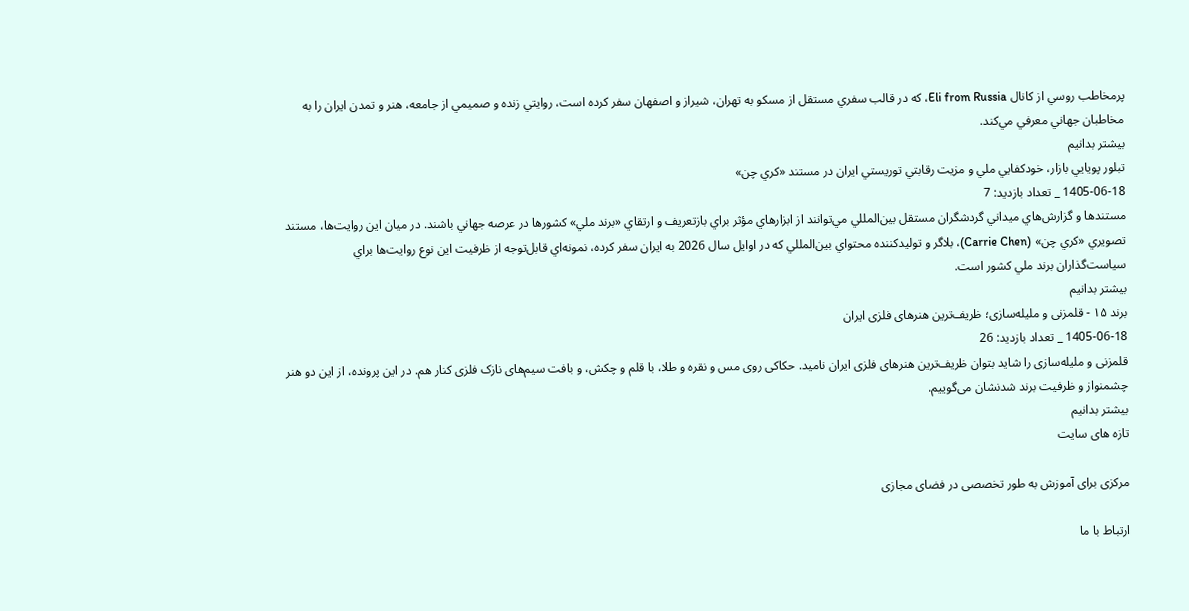پرمخاطب روسي از کانال Eli from Russia، که در قالب سفري مستقل از مسکو به تهران، شيراز و اصفهان سفر کرده است، روايتي زنده و صميمي از جامعه، هنر و تمدن ايران را به مخاطبان جهاني معرفي مي‌کند.
بیشتر بدانیم
تبلور پويايي بازار، خودکفايي ملي و مزيت رقابتي توريستي ايران در مستند «کري چن»
1405-06-18 _ تعداد بازدید: 7
مستندها و گزارش‌هاي ميداني گردشگران مستقل بين‌المللي مي‌توانند از ابزارهاي مؤثر براي بازتعريف و ارتقاي «برند ملي» کشورها در عرصه جهاني باشند. در ميان اين روايت‌ها، مستند تصويري «کري چن» (Carrie Chen)، بلاگر و توليدکننده محتواي بين‌المللي که در اوايل سال 2026 به ايران سفر کرده، نمونه‌اي قابل‌توجه از ظرفيت اين نوع روايت‌ها براي سياست‌گذاران برند ملي کشور است.
بیشتر بدانیم
برند ۱۵ - قلمزنی و ملیله‌سازی؛ ظریف‌ترین هنرهای فلزی ایران
1405-06-18 _ تعداد بازدید: 26
قلمزنی و ملیله‌سازی را شاید بتوان ظریف‌ترین هنرهای فلزی ایران نامید. حکاکی روی مس و نقره و طلا، با قلم و چکش، و بافت سیم‌های نازک فلزی کنار هم. در این پرونده، از این دو هنر چشمنواز و ظرفیت برند شدنشان می‌گوییم.
بیشتر بدانیم
تازه های سایت

مرکزی برای آموزش‌ به طور تخصصی در فضای مجازی

ارتباط با ما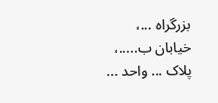بزرگراه ...، خیابان ب.....، پلاک ... واحد ...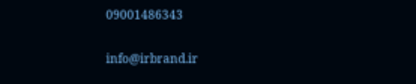09001486343

info@irbrand.ir